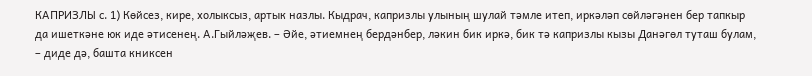КАПРИЗЛЫ с. 1) Көйсез, кире, холыксыз, артык назлы. Кыдрач, капризлы улының шулай тәмле итеп, иркәләп сөйләгәнен бер тапкыр да ишеткәне юк иде әтисенең. А.Гыйләҗев. – Әйе, әтиемнең бердәнбер, ләкин бик иркә, бик тә капризлы кызы Данәгөл туташ булам, – диде дә, башта книксен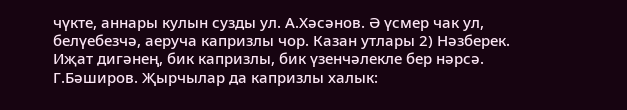чүкте, аннары кулын сузды ул. А.Хәсәнов. Ә үсмер чак ул, белүебезчә, аеруча капризлы чор. Казан утлары 2) Нәзберек. Иҗат дигәнең, бик капризлы, бик үзенчәлекле бер нәрсә. Г.Бәширов. Җырчылар да капризлы халык: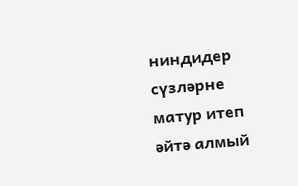ниндидер сүзләрне матур итеп әйтә алмый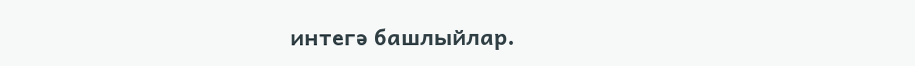интегә башлыйлар.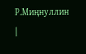Р.Миңнуллин |